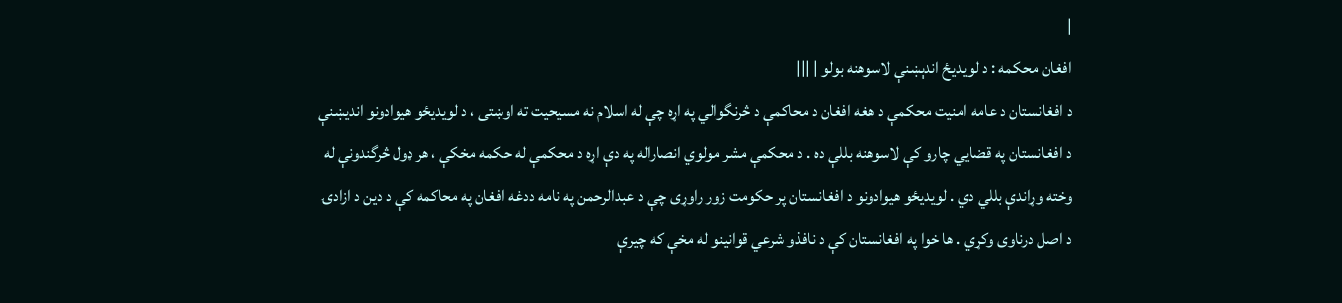|
افغان محکمه : د لويديځ اندېښنې لاسوهنه بولو | |||
د افغانستان د عامه امنيت محکمې د هغه افغان د محاکمې د څرنگوالي په اړه چې له اسلام نه مسيحيت ته اوښتى ، د لويديځو هيوادونو انديښنې د افغانستان په قضايي چارو کې لاسوهنه بللې ده . د محکمې مشر مولوي انصاراله په دې اړه د محکمې له حکمه مخکې ، هر ډول څرگندونې له وخته وړاندې بللي دي . لويديځو هيوادونو د افغانستان پر حکومت زور راوړى چې د عبدالرحمن په نامه ددغه افغان په محاکمه کې د دين د ازادۍ د اصل درناوى وکړي . ها خوا په افغانستان کې د نافذو شرعي قوانينو له مخې که چيرې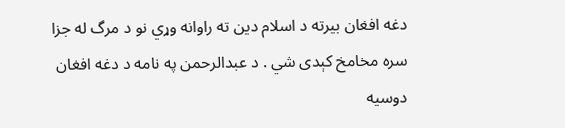دغه افغان بيرته د اسلام دين ته راوانه وړي نو د مرگ له جزا سره مخامخ کېدى شي . د عبدالرحمن په نامه د دغه افغان دوسيه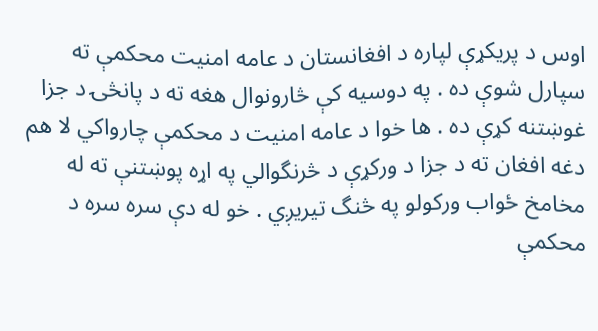اوس د پريکړې لپاره د افغانستان د عامه امنيت محکمې ته سپارل شوې ده . په دوسيه کې څارونوال هغه ته د پانڅۍ د جزا غوښتنه کړې ده . ها خوا د عامه امنيت د محکمې چارواکي لا هم دغه افغان ته د جزا د ورکړې د څرنگوالي په اړه پوښتنې ته له مخامخ ځواب ورکولو په څنگ تيريږي . خو له دې سره سره د محکمې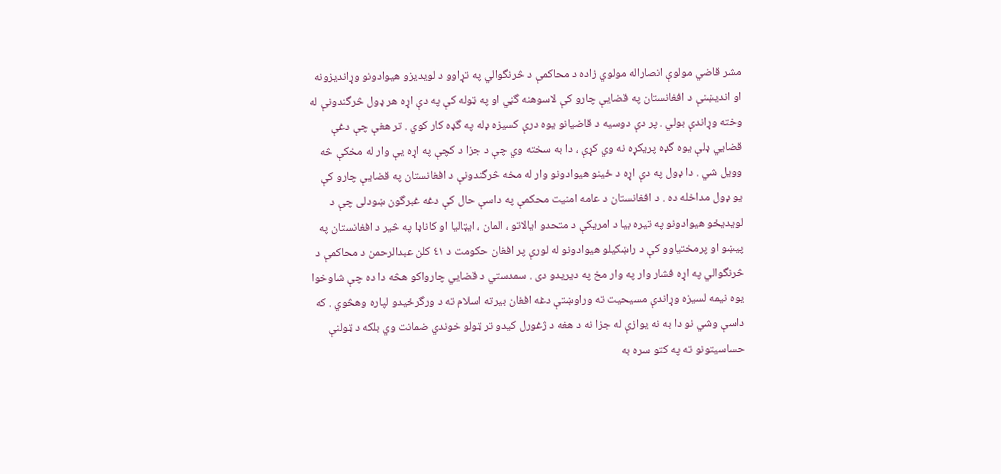مشر قاضي مولوې انصاراله مولوي زاده د محاکمې د څرنگوالي په تړاوو د لويديزو هيوادونو وړانديزونه او انديښنې د افغانستان په قضايې چارو کې لاسوهنه گڼي او په ټوله کې په دې اړه هر ډول څرگندونې له وخته وړاندې بولي . پر دې دوسيه د قاضيانو يوه درې کسيزه ډله په گډه کار کوي . تر هغې چې دغې قضايي ډلې يوه گډه پريکړه نه وي کړې ، دا به سخته وي چې د جزا د کچې په اړه يې وار له مخکې څه وويل شي . دا ډول په دې اړه د ځينو هيوادونو وار له مخه څرگندونې د افغانستان په قضايې چارو کې يو ډول مداخله ده . د افغانستان د عامه امنيت محکمې په داسې حال کې دغه غبرگون ښودلى چې د لويديځو هيوادونو په تيره بيا د امريکې د متحدو ايالاتو ، المان ، ايټاليا او کاناډا په څير د افغانستان په پيښو او پرمختياوو کې د راښکيلو هيوادونو له لورې پر افغان حکومت د ٤١ کلن عبدالرحمن د محاکمې د څرنگوالي په اړه فشار وار په وار مخ په ديريدو دى . سمدستي د قضايي چارواکو هڅه دا ده چې شاوخوا يوه نيمه لسيزه وړاندې مسيحيت ته وراوښتې دغه افغان بيرته اسلام ته د ورگرځيدو لپاره وهڅوي . که داسې وشي نو دا به نه يوازې له جزا نه د هغه د ژغورل کيدو تر ټولو خوندي ضمانت وي بلکه د ټولنې حساسيتونو ته په کتو سره به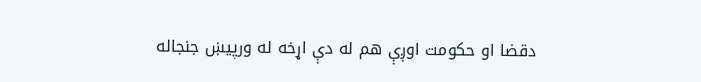دقضا او حکومت اوږې هم له دې اړخه له ورپيښ جنجاله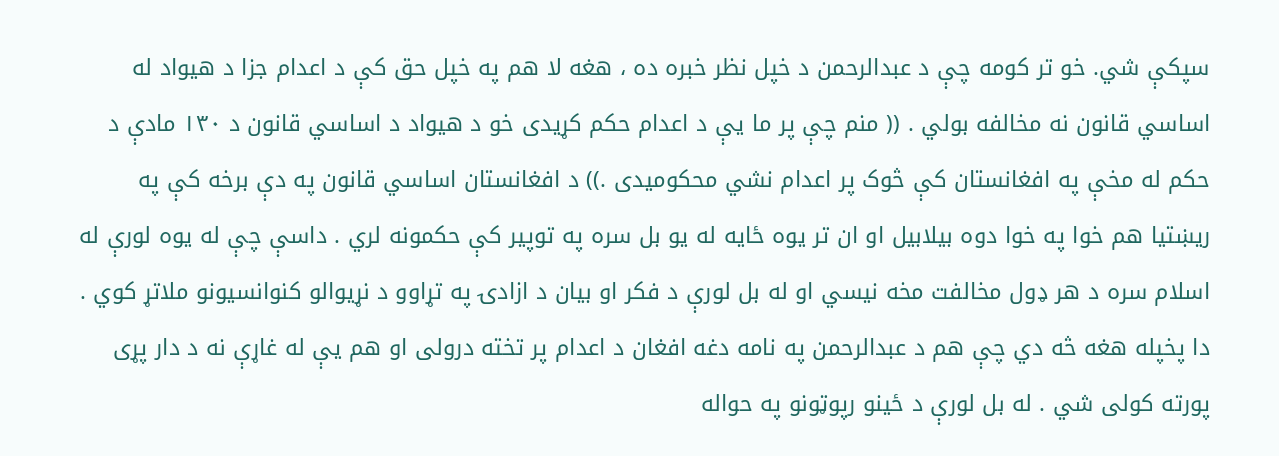سپکې شي. خو تر کومه چې د عبدالرحمن د خپل نظر خبره ده ، هغه لا هم په خپل حق کې د اعدام جزا د هيواد له اساسي قانون نه مخالفه بولي . (( منم چې پر ما يې د اعدام حکم کړيدى خو د هيواد د اساسي قانون د ١٣٠ مادې د حکم له مخې په افغانستان کې څوک پر اعدام نشي محکوميدى .)) د افغانستان اساسي قانون په دې برخه کې په ريښتيا هم خوا په خوا دوه بيلابيل او ان تر يوه ځايه له يو بل سره په توپير کې حکمونه لري . داسې چې له يوه لورې له اسلام سره د هر ډول مخالفت مخه نيسي او له بل لورې د فکر او بيان د ازادۍ په تړاوو د نړيوالو کنوانسيونو ملاتړ کوي . دا پخپله هغه څه دي چې هم د عبدالرحمن په نامه دغه افغان د اعدام پر تخته درولى او هم يې له غاړې نه د دار پړى پورته کولى شي . له بل لورې د ځينو رپوټونو په حواله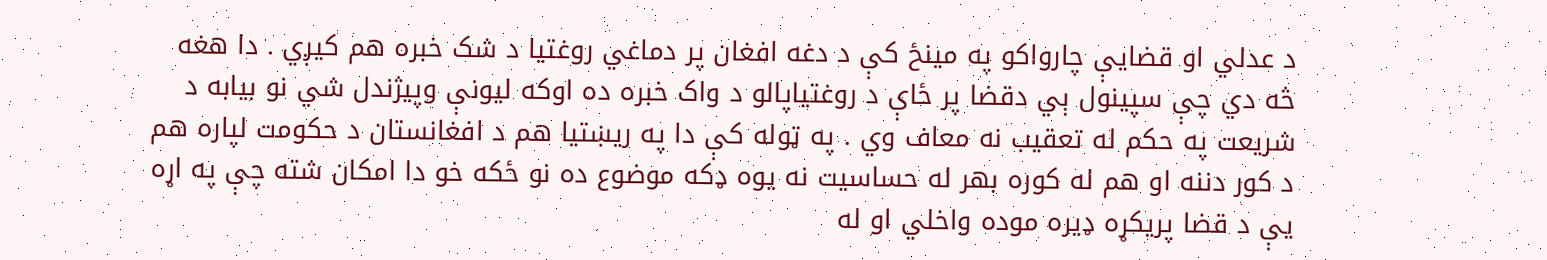د عدلي او قضايې چارواکو په مينځ کې د دغه افغان پر دماغي روغتيا د شک خبره هم کيږي . دا هغه څه دي چې سپينول ېي دقضا پر ځاې د روغتياپالو د واک خبره ده اوکه ليونې وپيژندل شي نو بيابه د شريعت په حکم له تعقيب نه معاف وي . په ټوله کې دا په ريښتيا هم د افغانستان د حکومت لپاره هم د کور دننه او هم له کوره بهر له حساسيت نه يوه ډکه موضوع ده نو ځکه خو دا امکان شته چې په اړه يې د قضا پريکړه ډيره موده واخلي او له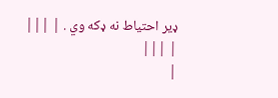ډير احتياط نه ډکه وي . | |||
| |||
|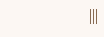|||